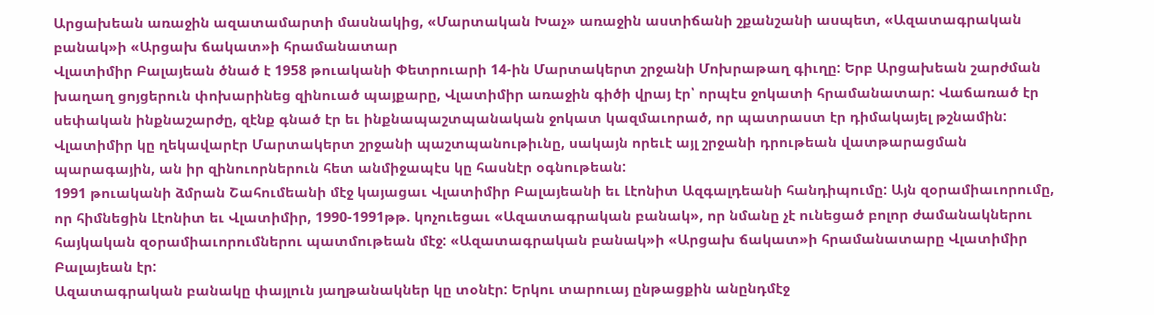Արցախեան առաջին ազատամարտի մասնակից, «Մարտական Խաչ» առաջին աստիճանի շքանշանի ասպետ, «Ազատագրական բանակ»ի «Արցախ ճակատ»ի հրամանատար
Վլատիմիր Բալայեան ծնած է 1958 թուականի Փետրուարի 14-ին Մարտակերտ շրջանի Մոխրաթաղ գիւղը: Երբ Արցախեան շարժման խաղաղ ցոյցերուն փոխարինեց զինուած պայքարը, Վլատիմիր առաջին գիծի վրայ էր՝ որպէս ջոկատի հրամանատար: Վաճառած էր սեփական ինքնաշարժը, զէնք գնած էր եւ ինքնապաշտպանական ջոկատ կազմաւորած, որ պատրաստ էր դիմակայել թշնամին: Վլատիմիր կը ղեկավարէր Մարտակերտ շրջանի պաշտպանութիւնը, սակայն որեւէ այլ շրջանի դրութեան վատթարացման պարագային, ան իր զինուորներուն հետ անմիջապէս կը հասնէր օգնութեան:
1991 թուականի ձմրան Շահումեանի մէջ կայացաւ Վլատիմիր Բալայեանի եւ Լէոնիտ Ազգալդեանի հանդիպումը: Այն զօրամիաւորումը, որ հիմնեցին Լէոնիտ եւ Վլատիմիր, 1990-1991թթ. կոչուեցաւ «Ազատագրական բանակ», որ նմանը չէ ունեցած բոլոր ժամանակներու հայկական զօրամիաւորումներու պատմութեան մէջ: «Ազատագրական բանակ»ի «Արցախ ճակատ»ի հրամանատարը Վլատիմիր Բալայեան էր:
Ազատագրական բանակը փայլուն յաղթանակներ կը տօնէր: Երկու տարուայ ընթացքին անընդմէջ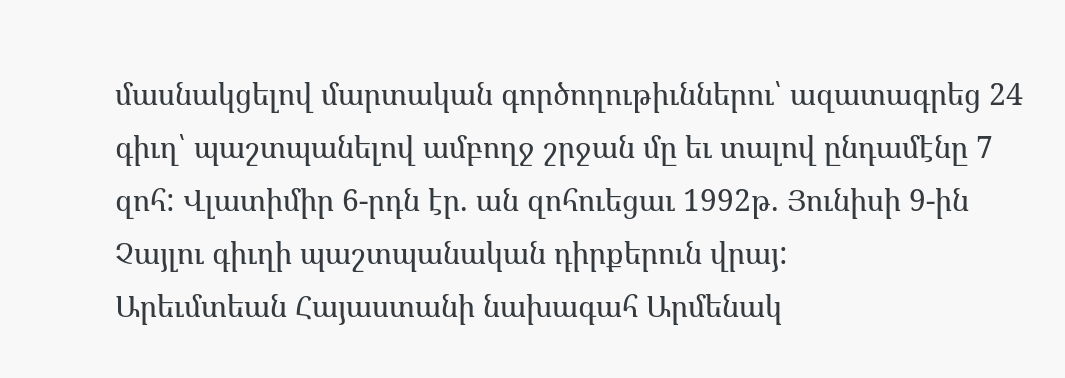մասնակցելով մարտական գործողութիւններու՝ ազատագրեց 24 գիւղ՝ պաշտպանելով ամբողջ շրջան մը եւ տալով ընդամէնը 7 զոհ: Վլատիմիր 6-րդն էր. ան զոհուեցաւ 1992թ. Յունիսի 9-ին Չայլու գիւղի պաշտպանական դիրքերուն վրայ:
Արեւմտեան Հայաստանի նախագահ Արմենակ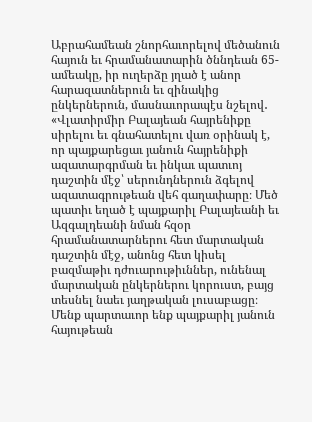Աբրահամեան շնորհաւորելով մեծանուն հայուն եւ հրամանատարին ծննդեան 65-ամեակը, իր ուղերձը յղած է անոր հարազատներուն եւ զինակից ընկերներուն, մասնաւորապէս նշելով․ «Վլատիրմիր Բալայեան հայրենիքը սիրելու եւ գնահատելու վառ օրինակ է, որ պայքարեցաւ յանուն հայրենիքի ազատարգրման եւ ինկաւ պատւոյ դաշտին մէջ՝ սերունդներուն ձգելով ազատագրութեան վեհ գաղափարը։ Մեծ պատիւ եղած է պայքարիլ Բալայեանի եւ Ազգալդեանի նման հզօր հրամանատարներու հետ մարտական դաշտին մէջ, անոնց հետ կիսել բազմաթիւ դժուարութիւններ, ունենալ մարտական ընկերներու կորուստ, բայց տեսնել նաեւ յաղթական լուսաբացը։ Մենք պարտաւոր ենք պայքարիլ յանուն հայութեան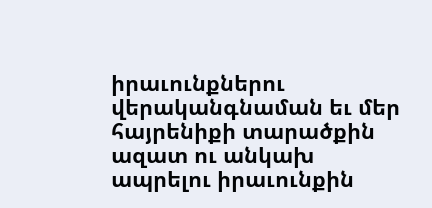իրաւունքներու վերականգնաման եւ մեր հայրենիքի տարածքին ազատ ու անկախ ապրելու իրաւունքին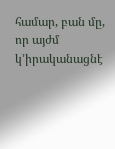համար, բան մը, որ այժմ կ’իրականացնէ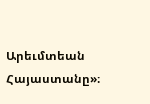Արեւմտեան Հայաստանը»։